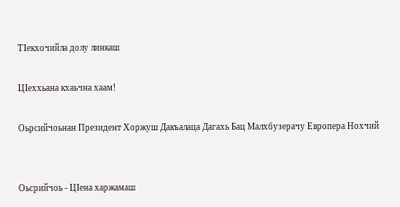ТIекхочийла долу линкаш

ЦIеххьана кхаьчна хаам!

Оьрсийчоьнан Президент Хоржуш Дакъалаца Дагахь Бац Малхбузерачу Европера Нохчий


Оьсрийчоь - ЦIена харжамаш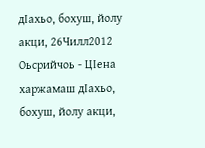дIахьо, бохуш, йолу акци, 26Чилл2012
Оьсрийчоь - ЦIена харжамаш дIахьо, бохуш, йолу акци,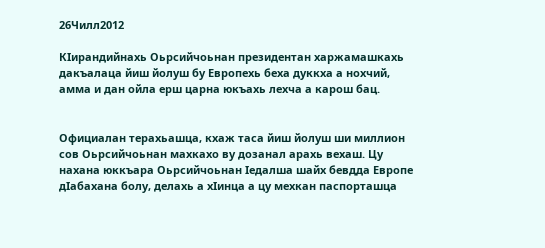26Чилл2012

КIирандийнахь Оьрсийчоьнан президентан харжамашкахь дакъалаца йиш йолуш бу Европехь беха дуккха а нохчий, амма и дан ойла ерш царна юкъахь лехча а карош бац.


Официалан терахьашца, кхаж таса йиш йолуш ши миллион сов Оьрсийчоьнан махкахо ву дозанал арахь вехаш. Цу нахана юккъара Оьрсийчоьнан Iедалша шайх бевдда Европе дIабахана болу, делахь а хIинца а цу мехкан паспорташца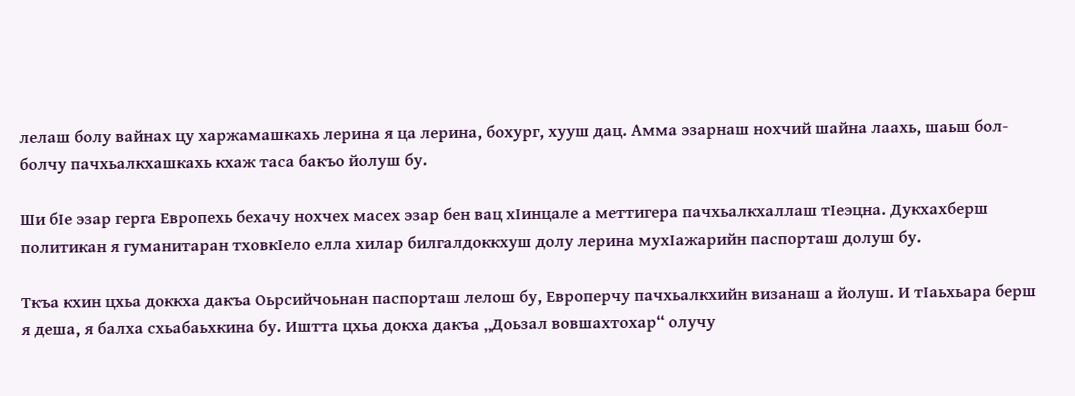лелаш болу вайнах цу харжамашкахь лерина я ца лерина, бохург, хууш дац. Амма эзарнаш нохчий шайна лаахь, шаьш бол-болчу пачхьалкхашкахь кхаж таса бакъо йолуш бу.

Ши бIе эзар герга Европехь бехачу нохчех масех эзар бен вац хIинцале а меттигера пачхьалкхаллаш тIеэцна. Дукхахберш политикан я гуманитаран тховкIело елла хилар билгалдоккхуш долу лерина мухIажарийн паспорташ долуш бу.

Ткъа кхин цхьа доккха дакъа Оьрсийчоьнан паспорташ лелош бу, Европерчу пачхьалкхийн визанаш а йолуш. И тIаьхьара берш я деша, я балха схьабаьхкина бу. Иштта цхьа докха дакъа „Доьзал вовшахтохар“ олучу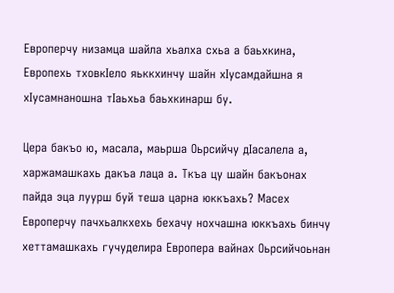Европерчу низамца шайла хьалха схьа а баьхкина, Европехь тховкIело яьккхинчу шайн хIусамдайшна я хIусамнаношна тIаьхьа баьхкинарш бу.

Цера бакъо ю, масала, маьрша Оьрсийчу дIасалела а, харжамашкахь дакъа лаца а. Ткъа цу шайн бакъонах пайда эца луурш буй теша царна юккъахь? Масех Европерчу пачхьалкхехь бехачу нохчашна юккъахь бинчу хеттамашкахь гучуделира Европера вайнах Оьрсийчоьнан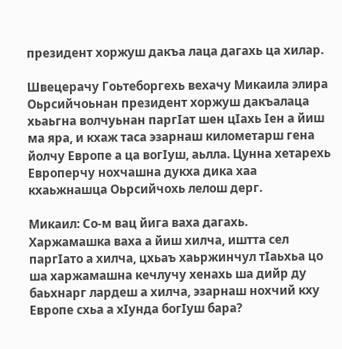президент хоржуш дакъа лаца дагахь ца хилар.

Швецерачу Гоьтеборгехь вехачу Микаила элира Оьрсийчоьнан президент хоржуш дакъалаца хьаьгна волчуьнан паргIат шен цIахь Iен а йиш ма яра, и кхаж таса эзарнаш километарш гена йолчу Европе а ца вогIуш, аьлла. Цунна хетарехь Европерчу нохчашна дукха дика хаа кхаьжнашца Оьрсийчохь лелош дерг.

Микаил: Со-м вац йига ваха дагахь. Харжамашка ваха а йиш хилча, иштта сел паргIато а хилча, цхьаъ хаьржинчул тIаьхьа цо ша харжамашна кечлучу хенахь ша дийр ду баьхнарг лардеш а хилча, эзарнаш нохчий кху Европе схьа а хIунда богIуш бара?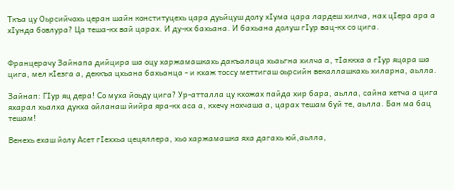Ткъа цу Оьрсийчохь церан шайн конституцехь цара дуьйцуш долу хIума цара лардеш хилча, нах цIера ара а хIунда бовлура? Ца теша-кх вай царах. И ду-кх бахьана. И бахьана долуш гIур вац-кх со цига.


Францерачу Зайнапа дийцира ша оцу харжамашкахь дакъалаца хьаьгна хилча а, тIаккха а гIур яцара ша цига, мел кIезга а, деккъа цхьана бахьанца - и кхаж тоссу меттигаш оьрсийн векаллашкахь хиларна, аьлла.

Зайнап: ГIур яц дера! Со муха йоьду цига? Ур-атталла цу кхожах пайда хир бара, аьлла, сайна хетча а цига яхарал хьалха дукха ойланаш йийра яра-кх аса а, кхечу нохчаша а, царах тешам буй те, аьлла. Бан ма бац тешам!

Венехь ехаш йолу Асет гIеххьа цецяллера, хьо харжамашка яха дагахь юй,аьлла,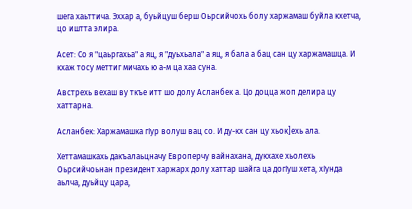шега хаьттича. Эххар а, буьйцуш берш Оьрсийчохь болу харжамаш буйла кхетча, цо иштта элира.

Асет: Со я "цаьргахьа" а яц, я "дуьхьала" а яц, я бала а бац сан цу харжамашца. И кхаж тосу меттиг мичахь ю а-м ца хаа суна.

Австрехь вехаш ву ткъе итт шо долу Асланбек а. Цо доцца жоп делира цу хаттарна.

Асланбек: Харжамашка гIур волуш вац со. И ду-кх сан цу хьок]ехь ала.

Хеттамашкахь дакъалаьцначу Европерчу вайнахана, дукхаxe хьолехь Оьрсийчоьнан президент харжарх долу хаттар шайга ца догIуш хета, хIунда аьлча, дуьйцу цара,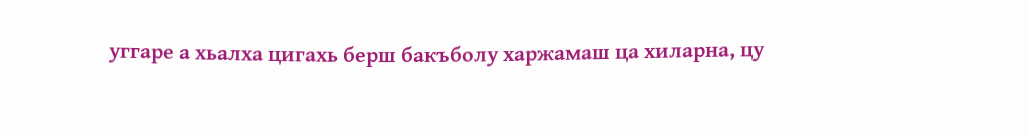уггаре а хьалха цигахь берш бакъболу харжамаш ца хиларна, цу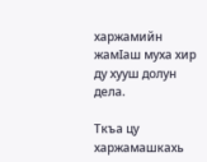харжамийн жамIаш муха хир ду хууш долун дела.

Ткъа цу харжамашкахь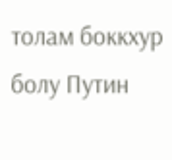толам боккхур болу Путин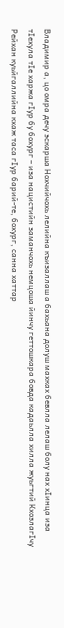Владимир а, цо омра дечу эскарша Нохчийчохь лелийна къизаллаш а бахьана долуш махках бевлла лелаш болу нах хIинца иза тIехула тIе харжа гIур бу бохург – иза нацистийн заманчохь немцоша йинчу геттошкара бовда кадаьлла хилла жуьгтий КхозлагIчу Рейхан куьйгаллийна кхаж таса гIур барий-те, бохург, санна хаттар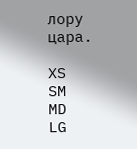лору цара.

XS
SM
MD
LG